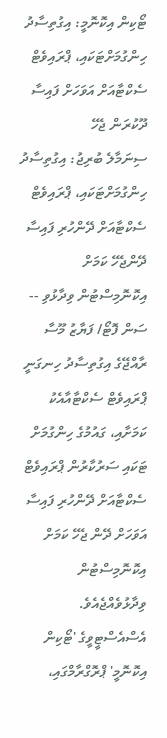ޓޯކިން އިކޮނޮމީ: އިގުތިސާދު ހިންގުމަށްޓަކައި، ޕްރައިވެޓް ސެކްޓާއަށް އަވަހަށް ފައިސާ ދޫކުރަން ޖެހޭ
ސިނަމާލެ ބުރިޖު: އިގުތިސާދު ހިންގުމަށްޓަކައި، ޕްރައިވެޓް ސެކްޓާއަށް ދޭންހުރި ފައިސާ ދޭންޖެހޭ ކަމަށް އިކޮނޮމިސްޓުން ވިދާޅުވި -- ސަން ފޮޓޯ/ ފަޔާޒު މޫސާ
ރާއްޖޭގެ އިގުތިސާދު ހިނގަނީ ޕްރައިވެޓް ސެކްޓާއާއެކު ކަމަށާއި، ގައުމުގެ ހިންގުމަށް ޓަކައި ސަރުކާރުން ޕްރައިވެޓް ސެކްޓާއަށް ދޭންހުރި ފައިސާ އަވަހަށް ދޭން ޖެހޭ ކަމަށް އިކޮނޮމިސްޓުން ވިދާޅުވެއްޖެއެވެ.
އެސްއެސްޓީވީގެ 'ޓޯކިން އިކޮނޮމީ' ޕްރޮގްރާމްގައި،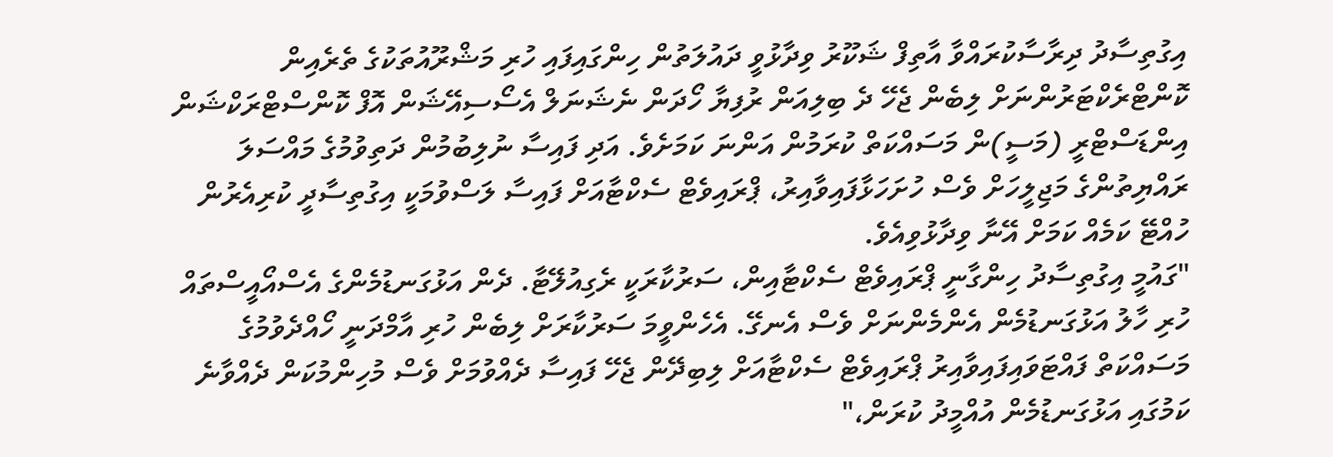އިގުތިސާދު ދިރާސާކުރައްވާ އާތިފް ޝަކޫރު ވިދާޅުވީ ދައުލަތުން ހިންގައިފައި ހުރި މަޝްރޫއުތަކުގެ ތެރެއިން ކޮންޓްރެކްޓަރުންނަށް ލިބެން ޖެހޭ ދެ ބިލިއަން ރުފިޔާ ހޯދަން ނެޝަނަލް އެސޯސިއޭޝަން އޮފް ކޮންސްޓްރަކްޝަން އިންޑަސްޓްރީ (މަސީ)ން މަސައްކަތް ކުރަމުން އަންނަ ކަމަށެވެ. އަދި ފައިސާ ނުލިބުމުން ދަތިވުމުގެ މައްސަލަ ރައްޔިތުންގެ މަޖިލީހަށް ވެސް ހުށަހަޅާފައިވާއިރު، ޕްރައިވެޓް ސެކްޓާއަށް ފައިސާ ލަސްވުމަކީ އިގުތިސާދީ ކުރިއެރުން ހުއްޓޭ ކަމެއް ކަމަށް އޭނާ ވިދާޅުވިއެވެ.
"ގައުމީ އިގުތިސާދު ހިންގާނީ ޕްރައިވެޓް ސެކްޓާއިން، ސަރުކާރަކީ ރެގިއުލޭޓާ. ދެން އަޅުގަނޑުމެންގެ އެސްއޯއީސްތައް ހުރި ހާލު އަޅުގަނޑުމެން އެންމެންނަށް ވެސް އެނގޭ. އެހެންވީމަ ސަރުކާރަށް ލިބެން ހުރި އާމްދަނީ ހޯއްދެވުމުގެ މަސައްކަތް ފައްޓަވައިފައިވާއިރު ޕްރައިވެޓް ސެކްޓާއަށް ލިބިދޭން ޖެހޭ ފައިސާ ދެއްވުމަށް ވެސް މުހިންމުކަން ދެއްވާނެ ކަމުގައި އަޅުގަނޑުމެން އުއްމީދު ކުރަން،"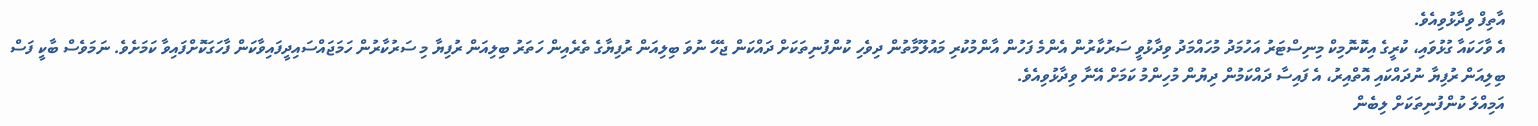އާތިފް ވިދާޅުވިއެވެ.
އެ ވާހަކައާ ގުޅުވައި، ކުރީގެ އިކޮނޮމިކް މިނިސްޓަރު އަހުމަދު މުހައްމަދު ވިދާޅުވީ ސަރުކާރުން އެންމެ ފަހުން އާންމުކުރި މައުލޫމާތުން ދިވެހި ކުންފުނިތަކަށް ދައްކަން ޖެހޭ ނުވަ ބިލިއަން ރުފިޔާގެ ތެރެއިން ހަތަރު ބިލިއަން ރުފިޔާ މި ސަރުކާރުން ހަމަޖައްސައިދީފައިވާކަން ފާހަގަކޮށްފައިވާ ކަމަށެވެ. ނަމަވެސް ބާކީ ފަސް ބިލިއަން ރުފިޔާ ނުދައްކައި އޮތްއިރު، އެ ފައިސާ ދައްކަމުން ދިޔުން މުހިންމު ކަމަށް އޭނާ ވިދާޅުވިއެވެ.
އަމިއްލަ ކުންފުނިތަކަށް ލިބެން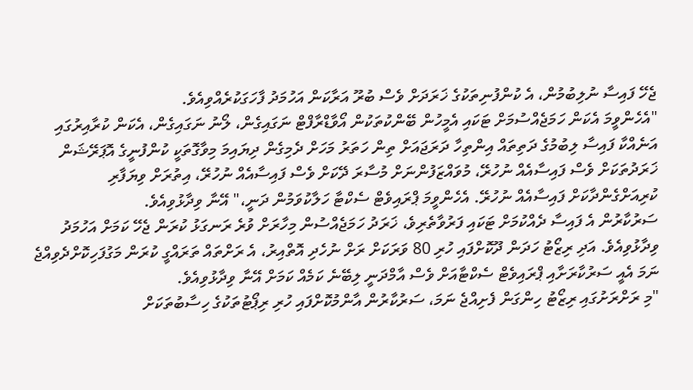ޖެހޭ ފައިސާ ނުލިބުމުން، އެ ކުންފުނިތަކުގެ ޚަރަދަށް ވެސް ބުރޫ އަރާކަން އަހުމަދު ފާހަގަކުރެއްވިއެވެ.
"އެހެންވީމަ އެކަން ހަމަޖެއްސުމަށް ޓަކައި އެމީހުން ބޭންކުތަކުން އޯވާޑްރާފްޓް ނަގައިގެން، ލޯނު ނަގައިގެން، އެކަން ކުރާއިރުގައި އަނެއްކާ ފައިސާ ލިބުމުގެ ދަތިތައް އިންތިހާ ދަރަޖައަށް ތިން ހަތަރު މަހަށް ދެމިގެން ދިޔައިމަ މިވާގޮތަކީ ކުންފުނީގެ އޮޕަރޭޝަން ޚަރަދުތަކަށް ވެސް ފައިސާއެއް ނުހުރޭ، މުވައްޒަފުންނަށް މުސާރަ ދޭކަށް ވެސް ފައިސާއެއް ނުހުރޭ، އިތުރަށް ވިޔަފާރި ކުރިއަށްގެންދާކަށް ފައިސާއެއް ނުހުރޭ. އެހެންވީމަ ޕްރައިވެޓް ސެކްޓާ ހަލާކުވަމުން ދަނީ،" އޭނާ ވިދާޅުވިއެވެ.
ސަރުކާރުން އެ ފައިސާ ދެއްކުމަށް ޓަކައި ފަރުވާތެރިވެ، ޚަރަދު ހަމަޖެއްސުން މިހާރަށް ވުރެ ރަނގަޅު ކުރަން ޖެހޭ ކަމަށް އަހުމަދު ވިދާޅުވިއެވެ. އަދި ރިޒޯޓު ހަދަން ދޫކޮށްފައި ހުރި 80 ވަރަކަށް ރަށް ނުހެދި އޮތްއިރު، އެ ރަށްތައް ތަރައްގީ ކުރަން މަގުފަހިކޮށްދެވިއްޖެ ނަމަ އެއީ ސަރުކާރަށާއި ޕްރައިވެޓް ސެކްޓާއަށް ވެސް އާމްދަނީ ލިބޭނެ ކަމެއް ކަމަށް އޭނާ ވިދާޅުވިއެވެ.
"މި ރަށްރަށުގައި ރިޒޯޓު ހިންގަން ފެށިއްޖެ ނަމަ، ސަރުކާރުން އާންމުކޮށްފައި ހުރި ރިޕޯޓުތަކުގެ ހިސާބުތަކަށް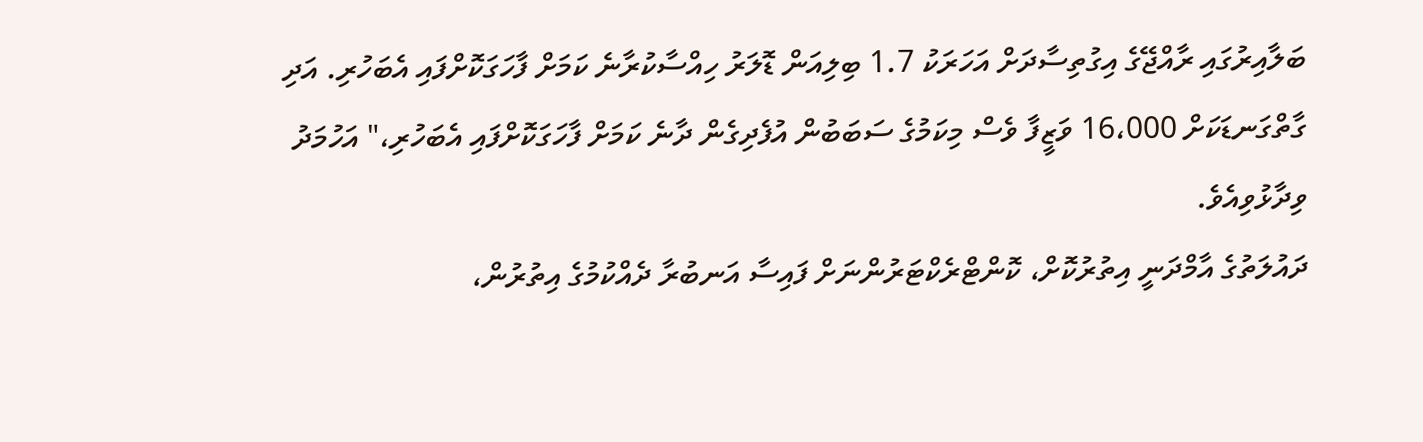ބަލާއިރުގައި ރާއްޖޭގެ އިގުތިސާދަށް އަހަރަކު 1.7 ބިލިއަން ޑޮލަރު ހިއްސާކުރާނެ ކަމަށް ފާހަގަކޮށްފައި އެބަހުރި. އަދި ގާތްގަނޑަކަށް 16،000 ވަޒީފާ ވެސް މިކަމުގެ ސަބަބުން އުފެދިގެން ދާނެ ކަމަށް ފާހަގަކޮށްފައި އެބަހުރި،" އަހުމަދު ވިދާޅުވިއެވެ.
ދައުލަތުގެ އާމްދަނީ އިތުރުކޮށް، ކޮންޓްރެކްޓަރުންނަށް ފައިސާ އަނބުރާ ދެއްކުމުގެ އިތުރުން،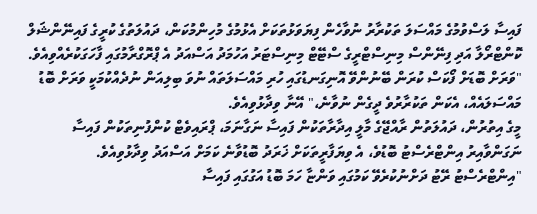ފައިސާ ލަސްވުމުގެ މައްސަލަ ތަކުރާރު ނުވާހެން ފިޔަވަޅުތަކަށް އެޅުމުގެ މުހިންމުކަން، ދައުލަތުގެ ކުރީގެ ފައިނޭންޝަލް ކޮންޓްރޯލާ އަދި ފިނޭންސް މިނިސްޓްރީގެ ސްޓޭޓް މިނިސްޓަރު އަހުމަދު އަސްއަދު އެ ޕްރޮގްރާމުގައި ފާހަގަކުރެއްވިއެވެ.
"ވަރަށް ބޮޑަށް ފޯކަސް ކުރަން ބޭނުންވޭ އޮނިގަނޑުގައި ހުރި މައްސަލަތައް ނުވަ ބިލިއަން ނުދެއްކުމަކީ ވަރަށް ބޮޑު މައްސަލައެއް، އެކަން ތަކުރާރުވެ ދީގެން ނުވާނެ،" އޭނާ ވިދާޅުވިއެވެ.
މީގެ އިތުރުން، ދައުލަތުން ރާއްޖޭގެ މާލީ އިދާރާތަކުން ފައިސާ ނަގާނަމަ، ޕްރައިވެޓް ކުންފުނިތަކުން ފައިސާ ނަގަންވާއިރު އިންޓްރެސްޓު ބޮޑުވެ، އެ ވިޔަފާރީތަކަށް ޚަރަދު ބޮޑުވާނެ ކަމަށް އަސްއަދު ވިދާޅުވިއެވެ.
"އިންޓްރެސްޓު ރޭޓު ދަށްނުކުރެވޭ ކަމުގައި ވަންޏާ ހަމަ ބޮޑު އަގުގައި ފައިސާ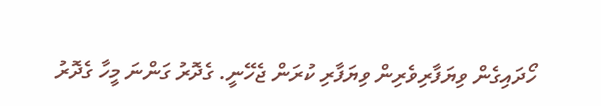ހޯދައިގެން ވިޔަފާރިވެރިން ވިޔަފާރި ކުރަން ޖެހޭނީ. ގެދޮރު ގަންނަ މީހާ ގެދޮރު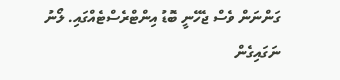ގަންނަން ވެސް ޖެހޭނީ ބޮޑު އިންޓްރެސްޓެއްގައި. ލޯނު ނަގައިގެން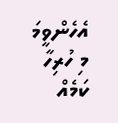އެހެންވީމަ މި ހުރިހާ ކަމެއް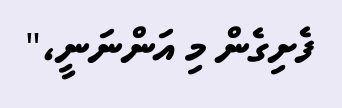ފެށިގެން މި އަންނަނީ،"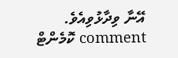އޭނާ ވިދާޅުވިއެވެ.
comment ކޮމެންޓް